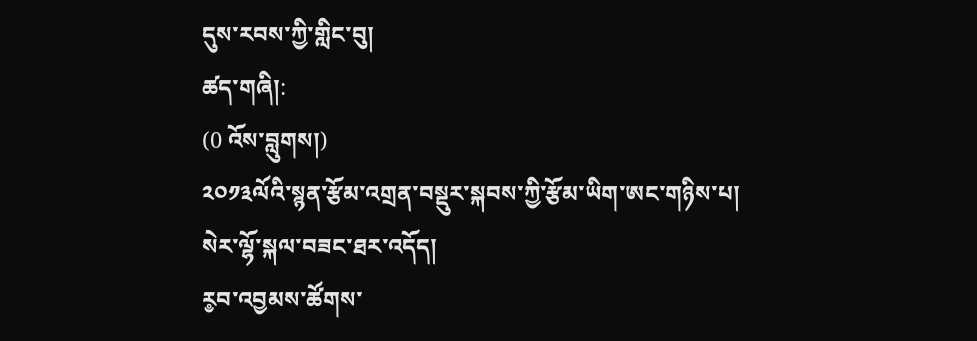དུས་རབས་ཀྱི་གླིང་བུ།
ཚད་གཞི།:
(0 འོས་བླུགས།)
༢༠༡༣ལོའི་སྙན་རྩོམ་འགྲན་བསྡུར་སྐབས་ཀྱི་རྩོམ་ཡིག་ཨང་གཉིས་པ།
སེར་ལྷོ་སྐལ་བཟང་ཐར་འདོད།
ར༵བ་འབྱམས་ཚོགས་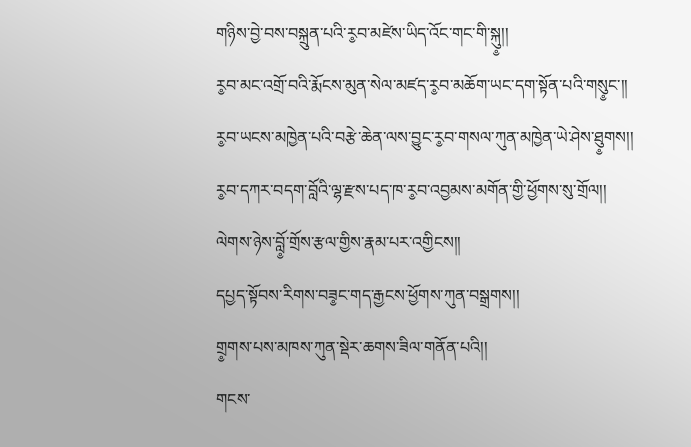གཉིས་བྱེ་བས་བསྐྲུན་པའི་ར༵བ་མཛེས་ཡིད་འོང་གང་གི་སྐུ༵།།
ར༵བ་མང་འགྲོ་བའི་རྨོངས་མུན་སེལ་མཛད་ར༵བ་མཆོག་ཡང་དག་སྟོན་པའི་གསུ༵ང་།།
ར༵བ་ཡངས་མཁྱེན་པའི་བརྩེ་ཆེན་ལས་བྱུང་ར༵བ་གསལ་ཀུན་མཁྱེན་ཡེ་ཤེས་ཐུ༵གས།།
ར༵བ་དཀར་བདག་བློའི་ལྷ་རྫས་པད་ཁ་ར༵བ་འབྱམས་མགོན་གྱི་ཕྱོགས་སུ་གྲོལ།།
ལེགས་ཉེས་བློ༵་གྲོས་རྩལ་གྱིས་རྣམ་པར་འགྱིངས།།
དཔྱད་སྟོབས་རིགས་བཟ༵ང་གད་རྒྱངས་ཕྱོགས་ཀུན་བསྒྲགས།།
གྲ༵གས་པས་མཁས་ཀུན་སྡེར་ཆགས་ཟིལ་གནོན་པའི།།
གངས་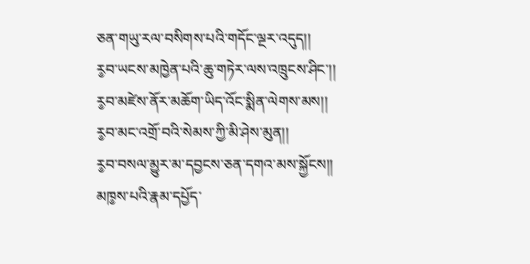ཅན་གཡུ་རལ་བསིགས་པའི་གདོང་ལྔར་འདུད།།
ར༵བ་ཡངས་མཁྱེན་པའི་ཆུ་གཏེར་ལས་འཁྲུངས་ཤིང་།།
ར༵བ་མཛེས་ནོར་མཆོག་ཡིད་འོང་སྨིན་ལེགས་མས།།
ར༵བ་མང་འགྲོ་བའི་སེམས་ཀྱི་མི་ཤེས་མུན།།
ར༵བ་བསལ་མྱུར་མ་དབྱངས་ཅན་དགའ་མས་སྐྱོངས།།
མཁ༵ས་པའི་རྣམ་དཔྱོད་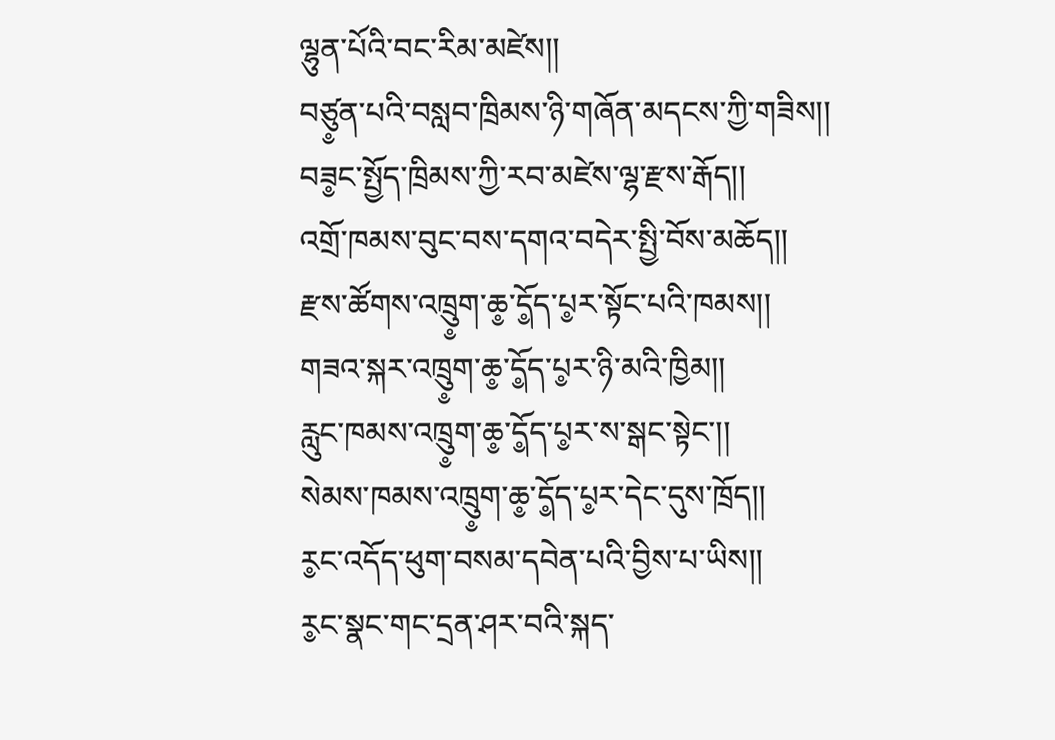ལྷུན་པོའི་བང་རིམ་མཛེས།།
བཙུ༵ན་པའི་བསླབ་ཁྲིམས་ཉི་གཞོན་མདངས་ཀྱི་གཟིས།།
བཟ༵ང་སྤྱོད་ཁྲིམས་ཀྱི་རབ་མཛེས་ལྷ་རྫས་རྒོད།།
འགྲོ་ཁམས་བུང་བས་དགའ་བདེར་སྤྱི་བོས་མཆོད།།
རྫས་ཚོགས་འཁྲུ༵ག་ཆ༵་དོ༵ད་པ༵ར་སྟོང་པའི་ཁམས།།
གཟའ་སྐར་འཁྲུ༵ག་ཆ༵་དོ༵ད་པ༵ར་ཉི་མའི་ཁྱིམ།།
རླུང་ཁམས་འཁྲུ༵ག་ཆ༵་དོ༵ད་པ༵ར་ས་སྒང་སྟེང་།།
སེམས་ཁམས་འཁྲུ༵ག་ཆ༵་དོ༵ད་པ༵ར་དེང་དུས་ཁྲོད།།
ར༵ང་འདོད་ཕུག་བསམ་དབེན་པའི་བྱིས་པ་ཡིས།།
ར༵ང་སྣང་གང་དྲན་ཤར་བའི་སྐད་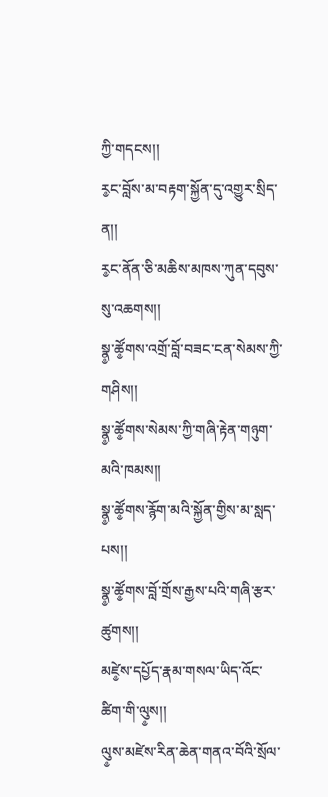ཀྱི་གདངས།།
ར༵ང་བློས་མ་བརྟག་སྐྱོན་དུ་འགྱུར་སྲིད་ན།།
ར༵ང་ནོན་ཅི་མཆིས་མཁས་ཀུན་དབུས་སུ་འཆགས།།
སྣ༵་ཚོ༵གས་འགྲོ་བློ་བཟང་ངན་སེམས་ཀྱི་གཤིས།།
སྣ༵་ཚོ༵གས་སེམས་ཀྱི་གཞི་རྟེན་གཉུག་མའི་ཁམས།།
སྣ༵་ཚོ༵གས་རྙོག་མའི་སྐྱོན་གྱིས་མ་སླད་པས།།
སྣ༵་ཚོ༵གས་བློ་གྲོས་རྒྱས་པའི་གཞི་རྩར་ཚུགས།།
མཛེ༵ས་དཔྱོད་རྣམ་གསལ་ཡིད་འོང་ཚིག་གི་ལུ༵ས།།
ལུ༵ས་མཛེས་རིན་ཆེན་གནའ་བོའི་སྲོལ་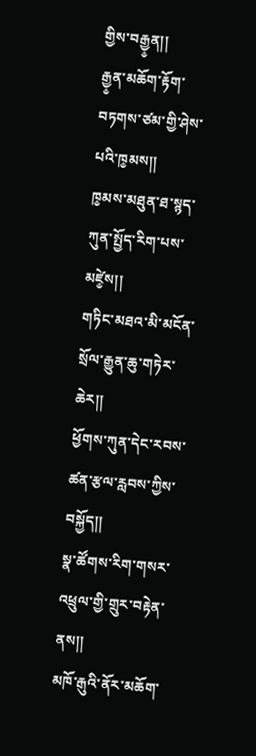གྱིས་བརྒྱ༵ན།།
རྒྱ༵ན་མཆོག་རྟོག་བཏགས་ཙམ་གྱི་ཤེས་པའི་ཁ༵མས།།
ཁ༵མས་མཐུན་ཐ་སྙད་ཀུན་སྤྱོད་རིག་པས་མཛེ༵ས།།
གཏིང་མཐའ་མི་མངོན་སྲོལ་རྒྱུན་ཆུ་གཏེར་ཆེར།།
ཕྱོགས་ཀུན་དེང་རབས་ཚན་རྩལ་རླབས་ཀྱིས་བསྐྱོད།།
སྣ་ཚོགས་རིག་གསར་འཕྲུལ་གྱི་གྲུར་བརྟེན་ནས།།
མཁོ་རྒུའི་ནོར་མཆོག་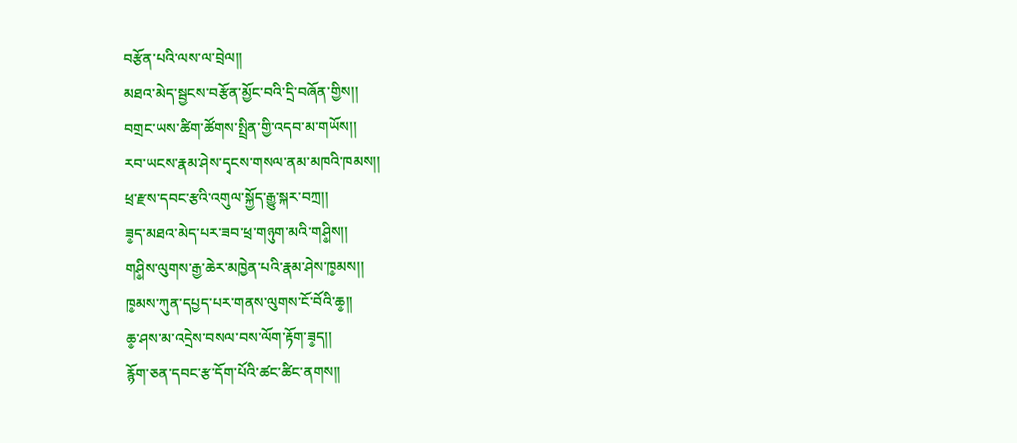བརྩོན་པའི་ལས་ལ་བྲེལ།།
མཐའ་མེད་སྦྱངས་བརྩོན་མྱོང་བའི་དྲི་བཞོན་གྱིས།།
བགྲང་ཡས་ཚིག་ཚོགས་སྤྲིན་གྱི་འདབ་མ་གཡོས།།
རབ་ཡངས་རྣམ་ཤེས་དྭངས་གསལ་ནམ་མཁའི་ཁམས།།
ཕྲ་རྫས་དབང་རྩའི་འགུལ་སྐྱོད་རྒྱུ་སྐར་བཀྲ།།
ཟ༵ད་མཐའ་མེད་པར་ཟབ་ཕྲ་གཉུག་མའི་གཤི༵ས།།
གཤི༵ས་ལུགས་རྒྱ་ཆེར་མཁྱེན་པའི་རྣམ་ཤེས་ཁ༵མས།།
ཁ༵མས་ཀུན་དཔྱད་པར་གནས་ལུགས་ངོ་བོའི་ཆ༵།།
ཆ༵་ཤས་མ་འདྲེས་བསལ་བས་ལོག་རྟོག་ཟ༵ད།།
རྙོག་ཅན་དབང་རྩ་དོག་པོའི་ཚང་ཚིང་ནགས།།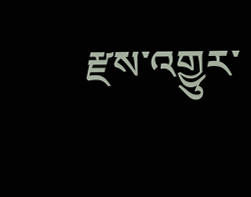རྫས་འགྱུར་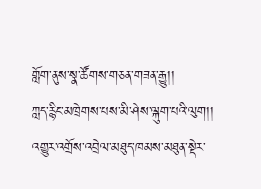གློག་ནུས་སྣ་ཚོགས་གཅན་གཟན་རྒྱུ།།
ཀླད་རྙིང་མཁྲེགས་པས་མི་ཤེས་ལྐུག་པའི་ལུག།།
འགྱུར་འགྲོས་འབྲེལ་མཐུད་ཁམས་མཐུན་སྡེར་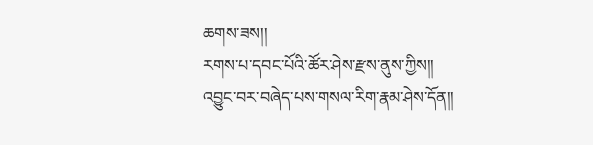ཆགས་ཟས།།
རགས་པ་དབང་པོའི་ཚོར་ཤེས་རྫས་ནུས་ཀྱིས།།
འབྱུང་བར་བཞེད་པས་གསལ་རིག་རྣམ་ཤེས་དོན།།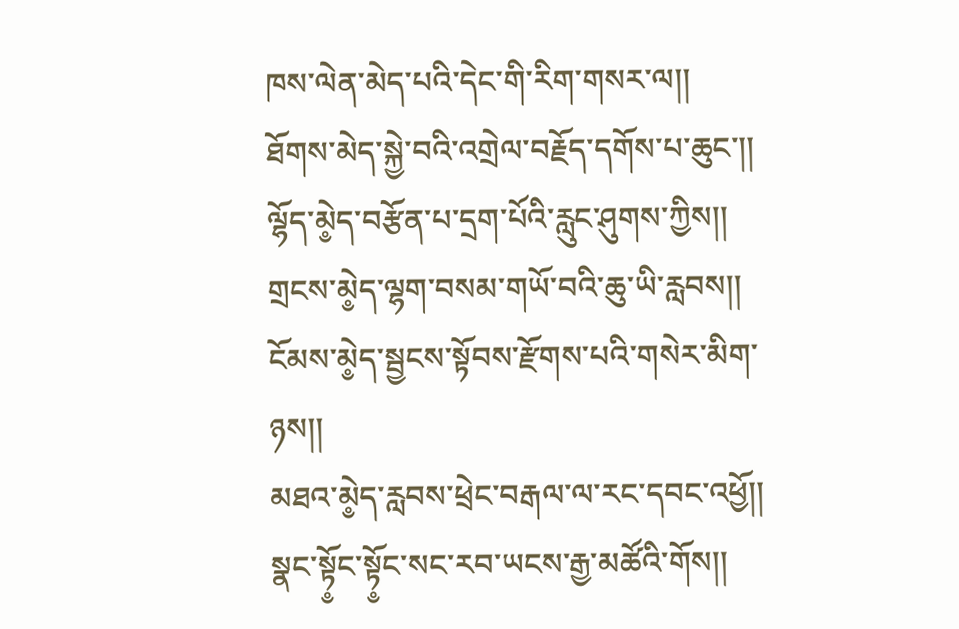ཁས་ལེན་མེད་པའི་དེང་གི་རིག་གསར་ལ།།
ཐོགས་མེད་སྐྱེ་བའི་འགྲེལ་བརྗོད་དགོས་པ་ཆུང་།།
ལྷོད་མེ༵ད་བརྩོན་པ་དྲག་པོའི་རླུང་ཤུགས་ཀྱིས།།
གྲངས་མེ༵ད་ལྷག་བསམ་གཡོ་བའི་ཆུ་ཡི་རླབས།།
ངོམས་མེ༵ད་སྦྱངས་སྟོབས་རྫོགས་པའི་གསེར་མིག་ཉས།།
མཐའ་མེ༵ད་རླབས་ཕྲེང་བརྒལ་ལ་རང་དབང་འཕྱོ།།
སྣང་སྟོ༵ང་སྟོ༵ང་སང་རབ་ཡངས་རྒྱ་མཚོའི་གོས།།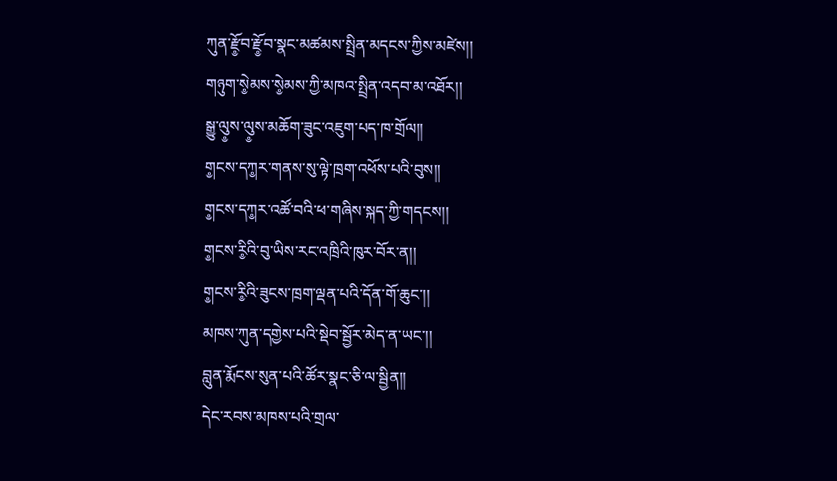ཀུན་རྫོ༵བ་རྫོ༵བ་སྣང་མཚམས་སྤྲིན་མདངས་ཀྱིས་མཛེས།།
གཉུག་སེ༵མས་སེ༵མས་ཀྱི་མཁའ་སྤྲིན་འདབ་མ་འཐོར།།
སྒྱུ་ལུ༵ས་ལུ༵ས་མཆོག་ཟུང་འཇུག་པད་ཁ་གྲོལ།།
ག༵ངས་དཀ༵ར་གནས་སུ་ལྟེ་ཁྲག་འཕོས་པའི་བུས།།
ག༵ངས་དཀ༵ར་འཚོ་བའི་ཕ་གཞིས་སྐད་ཀྱི་གདངས།།
ག༵ངས་རི༵འི་བུ་ཡིས་རང་འཁྲིའི་ཁུར་བོར་ན།།
ག༵ངས་རི༵འི་ཟུངས་ཁྲག་ལྡན་པའི་དོན་གོ་ཆུང་།།
མཁས་ཀུན་དགྱེས་པའི་སྡེབ་སྦྱོར་མེད་ན་ཡང་།།
བླུན་རྨོངས་སུན་པའི་ཚོར་སྣང་ཅི་ལ་སྦྱིན།།
དེང་རབས་མཁས་པའི་གྲལ་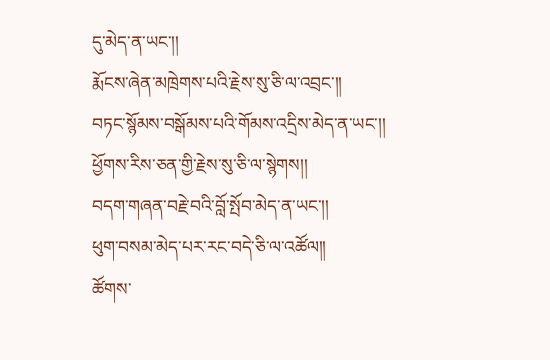དུ་མེད་ན་ཡང་།།
རྨོངས་ཞེན་མཁྲེགས་པའི་རྗེས་སུ་ཅི་ལ་འབྲང་།།
བཏང་སྙོམས་བསྒོམས་པའི་གོམས་འདྲིས་མེད་ན་ཡང་།།
ཕྱོགས་རིས་ཅན་གྱི་རྗེས་སུ་ཅི་ལ་སྙེགས།།
བདག་གཞན་བརྗེ་བའི་བློ་སྤོབ་མེད་ན་ཡང་།།
ཕུག་བསམ་མེད་པར་རང་བདེ་ཅི་ལ་འཚོལ།།
ཚོགས་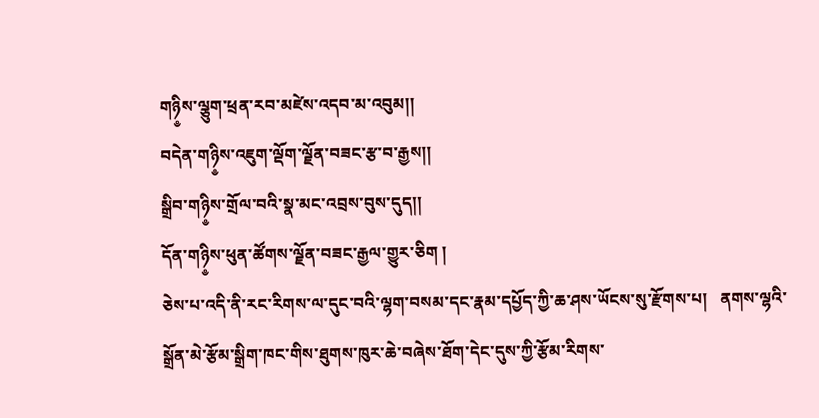གཉི༵ས་ལྕུག་ཕྲན་རབ་མཛེས་འདབ་མ་འབུམ།།
བདེན་གཉི༵ས་འཇུག་ལྡོག་ལྗོན་བཟང་རྩ་བ་རྒྱས།།
སྒྲིབ་གཉི༵ས་གྲོལ་བའི་སྣ་མང་འབྲས་བུས་དུད།།
དོན་གཉི༵ས་ཕུན་ཚོགས་ལྗོན་བཟང་རྒྱལ་གྱུར་ཅིག །
ཅེས་པ་འདི་ནི་རང་རིགས་ལ་དུང་བའི་ལྷག་བསམ་དང་རྣམ་དཔྱོད་ཀྱི་ཆ་ཤས་ཡོངས་སུ་རྫོགས་པ།   ནགས་ལྷའི་སྒྲོན་མེ་རྩོམ་སྒྲིག་ཁང་གིས་ཐུགས་ཁུར་ཆེ་བཞེས་ཐོག་དེང་དུས་ཀྱི་རྩོམ་རིགས་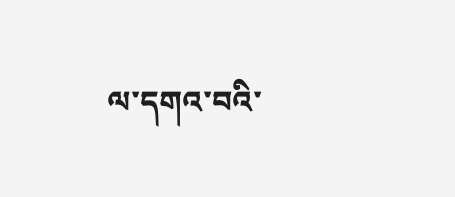ལ་དགའ་བའི་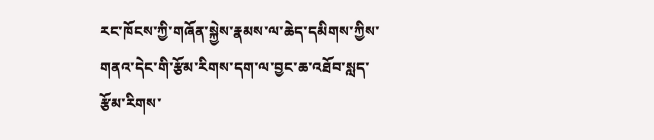རང་ཁོངས་ཀྱི་གཞོན་སྐྱེས་རྣམས་ལ་ཆེད་དམིགས་ཀྱིས་གནའ་དེང་གི་རྩོམ་རིགས་དག་ལ་བྱང་ཆ་འཐོབ་སླད་རྩོམ་རིགས་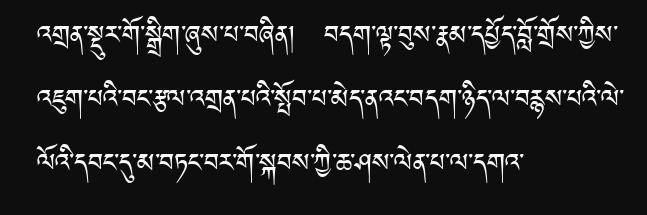འགྲན་སྡུར་གོ་སྒྲིག་ཞུས་པ་བཞིན།   བདག་ལྟ་བུས་རྣམ་དཔྱོད་བློ་གྲོས་ཀྱིས་འཇུག་པའི་བང་རྩལ་འགྲན་པའི་སྤོབ་པ་མེད་ནའང་བདག་ཉིད་ལ་བརྙས་པའི་ལེ་ལོའི་དབང་དུ་མ་བཏང་བར་གོ་སྐབས་ཀྱི་ཆ་ཤས་ལེན་པ་ལ་དགའ་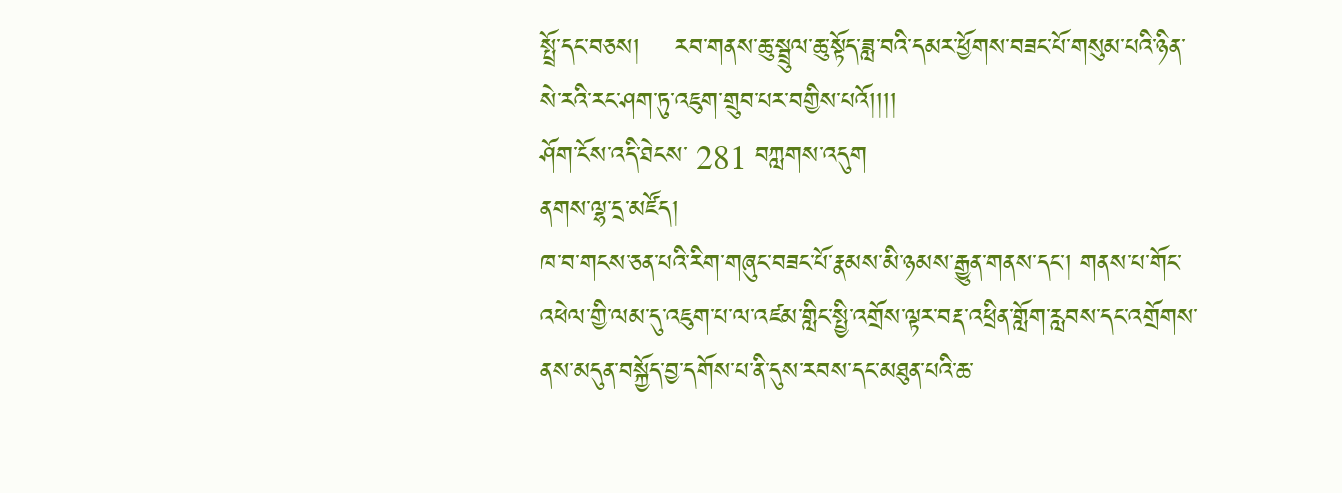སྤྲོ་དང་བཅས།    རབ་གནས་ཆུ་སྦྲུལ་ཆུ་སྟོད་ཟླ་བའི་དམར་ཕྱོགས་བཟང་པོ་གསུམ་པའི་ཉིན་སེ་རའི་རང་ཤག་ཏུ་འཇུག་གྲུབ་པར་བགྱིས་པའོ།།།།
ཤོག་ངོས་འདི་ཐེངས་ 281 བཀླགས་འདུག
ནགས་ལྷ་དྲ་མཛོད།
ཁ་བ་གངས་ཅན་པའི་རིག་གཞུང་བཟང་པོ་རྣམས་མི་ཉམས་རྒྱུན་གནས་དང་། གནས་པ་གོང་འཕེལ་གྱི་ལམ་དུ་འཇུག་པ་ལ་འཛམ་གླིང་སྤྱི་འགྲོས་ལྟར་བརྡ་འཕྲིན་གློག་རླབས་དང་འགྲོགས་ནས་མདུན་བསྐྱོད་བྱ་དགོས་པ་ནི་དུས་རབས་དང་མཐུན་པའི་ཆ་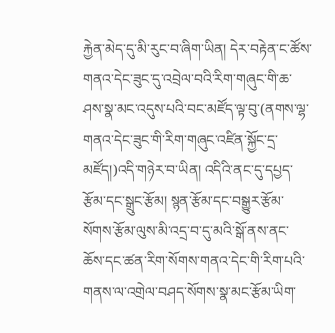རྐྱེན་མེད་དུ་མི་རུང་བ་ཞིག་ཡིན། དེར་བརྟེན་ང་ཚོས་གནའ་དེང་ཟུང་དུ་འབྲེལ་བའི་རིག་གཞུང་གི་ཆ་ཤས་སྣ་མང་འདུས་པའི་བང་མཛོད་ལྟ་བུ་(ནགས་ལྷ་གནའ་དེང་ཟུང་གི་རིག་གཞུང་འཛིན་སྐྱོང་དྲ་མཛོད།)འདི་གཉེར་བ་ཡིན། འདིའི་ནང་དུ་དཔྱད་རྩོམ་དང་སྒྲུང་རྩོམ། སྙན་རྩོམ་དང་བསྒྱུར་རྩོམ་སོགས་རྩོམ་ལུས་མི་འདྲ་བ་དུ་མའི་སྒོ་ནས་ནང་ཆོས་དང་ཚན་རིག་སོགས་གནའ་དེང་གི་རིག་པའི་གནས་ལ་འགྲེལ་བཤད་སོགས་སྣ་མང་རྩོམ་ཡིག་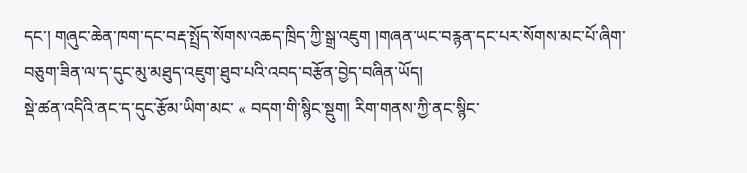དང་། གཞུང་ཆེན་ཁག་དང་བརྡ་སྤྲོད་སོགས་འཆད་ཁྲིད་ཀྱི་སྒྲ་འཇུག །གཞན་ཡང་བརྙན་དང་པར་སོགས་མང་པོ་ཞིག་བཅུག་ཟིན་ལ་ད་དུང་མུ་མཐུད་འཇུག་ཐུབ་པའི་འབད་བརྩོན་བྱེད་བཞིན་ཡོད།
སྡེ་ཚན་འདིའི་ནང་ད་དུང་རྩོམ་ཡིག་མང་ « བདག་གི་སྙིང་སྡུག། རིག་གནས་ཀྱི་ནང་སྙིང་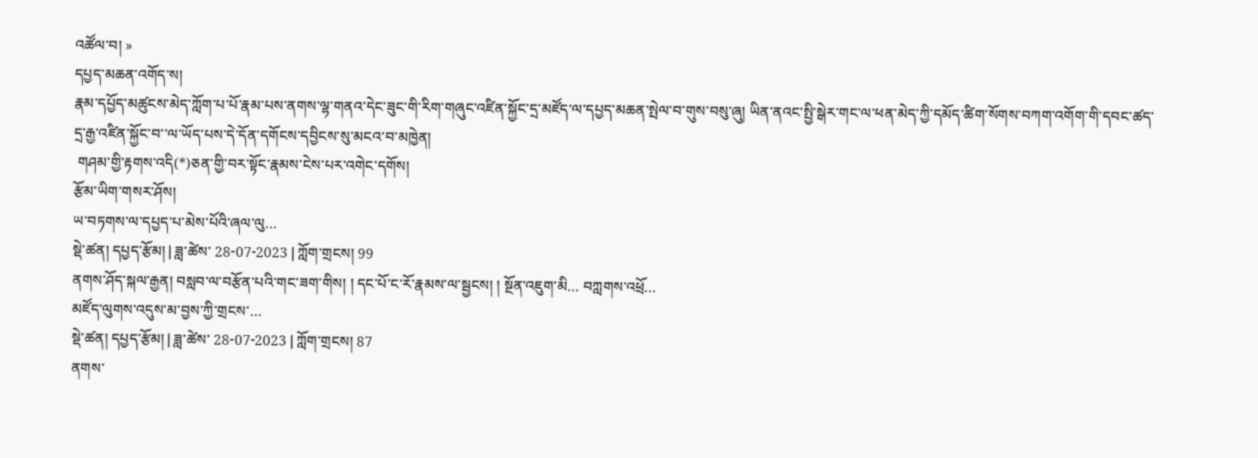འཚོལ་བ། »
དཔྱད་མཆན་འགོད་ས།
རྣམ་དཔྱོད་མཚུངས་མེད་ཀློག་པ་པོ་རྣམ་པས་ནགས་ལྷ་གནའ་དེང་ཟུང་གི་རིག་གཞུང་འཛིན་སྐྱོང་དྲ་མཛོད་ལ་དཔྱད་མཆན་སྤེལ་བ་གུས་བསུ་ཞུ། ཡིན་ནའང་སྤྱི་སྒེར་གང་ལ་ཕན་མེད་ཀྱི་དམོད་ཚིག་སོགས་བཀག་འགོག་གི་དབང་ཚད་དྲ་རྒྱ་འཛིན་སྐྱོང་བ་་ལ་ཡོད་པས་དེ་དོན་དགོངས་དབྱིངས་སུ་མངའ་བ་མཁྱེན།
 གཤམ་གྱི་རྟགས་འདི(*)ཅན་གྱི་བར་སྟོང་རྣམས་ངེས་པར་འགེང་དགོས།
རྩོམ་ཡིག་གསར་ཤོས།
ཡ་བཏགས་ལ་དཔྱད་པ་མེས་པོའི་ཞལ་ལུ…
སྡེ་ཚན། དཔྱད་རྩོམ། | ཟླ་ཚེས་ 28-07-2023 | ཀློག་གྲངས། 99
ནགས་ཤོད་སྐལ་རྒྱན། བསླབ་ལ་བརྩོན་པའི་གང་ཟག་གིས། ། དང་པོ་ང་རོ་རྣམས་ལ་སྦྱངས། ། སྔོན་འཇུག་མི... བཀླགས་འཕྲོ...
མཛོད་ལུགས་འདུས་མ་བྱས་ཀྱི་གྲངས་…
སྡེ་ཚན། དཔྱད་རྩོམ། | ཟླ་ཚེས་ 28-07-2023 | ཀློག་གྲངས། 87
ནགས་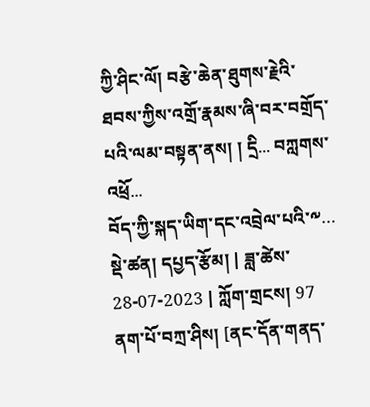ཀྱི་ཤིང་ལོ། བརྩེ་ཆེན་ཐུགས་རྗེའི་ཐབས་ཀྱིས་འགྲོ་རྣམས་ཞི་བར་བགྲོད་པའི་ལམ་བསྟན་ནས། ། དྲི... བཀླགས་འཕྲོ...
བོད་ཀྱི་སྐད་ཡིག་དང་འབྲེལ་པའི་༸…
སྡེ་ཚན། དཔྱད་རྩོམ། | ཟླ་ཚེས་ 28-07-2023 | ཀློག་གྲངས། 97
ནག་པོ་བཀྲ་ཤིས། [ནང་དོན་གནད་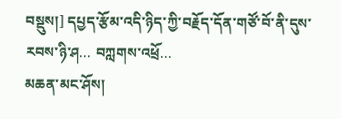བསྡུས།] དཔྱད་རྩོམ་འདི་ཉིད་ཀྱི་བརྗོད་དོན་གཙོ་བོ་ནི་དུས་རབས་ཉི་ཤ... བཀླགས་འཕྲོ...
མཆན་མང་ཤོས།